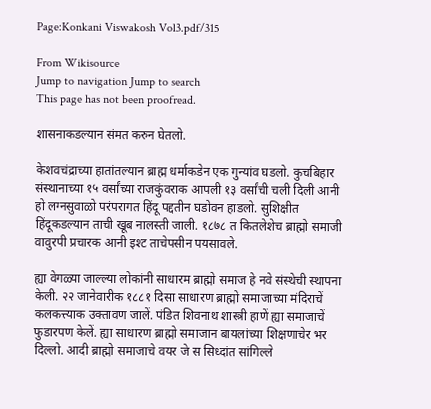Page:Konkani Viswakosh Vol3.pdf/315

From Wikisource
Jump to navigation Jump to search
This page has not been proofread.

शासनाकडल्यान संमत करुन घेतलो.

केशवचंद्राच्या हातांतल्यान ब्राह्म धर्माकडेन एक गुन्यांव घडलो. कुचबिहार संस्थानाच्या १५ वर्सांच्या राजकुंवराक आपली १३ वर्सांची चली दिली आनी हो लग्नसुवाळो परंपरागत हिंदू पद्दतीन घडोवन हाडलो. सुशिक्षीत हिंदूकडल्यान ताची खूब नालस्ती जाली. १८७८ त कितलेशेच ब्राह्मो समाजी वावुरपी प्रचारक आनी इश्ट ताचेपसीन पयसावले.

ह्या वेगळ्या जाल्ल्या लोकांनी साधारम ब्राह्मो समाज हे नवे संस्थेची स्थापना केली. २२ जानेवारीक १८८१ दिसा साधारण ब्राह्मो समाजाच्या मंदिराचें कलकत्त्याक उक्तावण जालें. पंडित शिवनाथ शास्त्री हाणें ह्या समाजाचें फुडारपण केलें. ह्या साधारण ब्राह्मो समाजान बायलांच्या शिक्षणाचेर भर दिल्लो. आदी ब्राह्मो समाजाचे वयर जे स सिध्दांत सांगिल्ले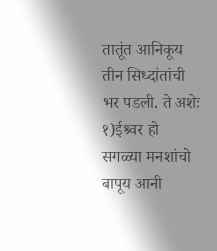तातूंत आनिकूय तीन सिध्दांतांची भर पडली. ते अशेः १‌‌‌)ईश्र्वर हो सगळ्या मनशांचो बापूय आनी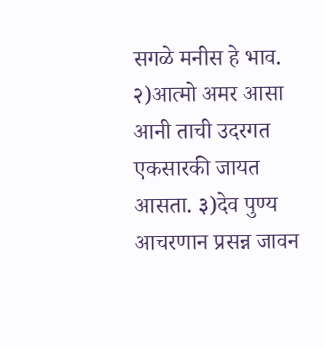सगळे मनीस हे भाव. २‌)आत्मो अमर आसा आनी ताची उदरगत एकसारकी जायत आसता. ३)देव पुण्य आचरणान प्रसन्न जावन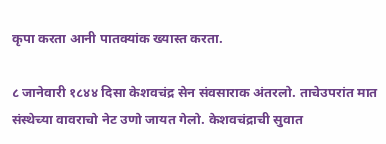कृपा करता आनी पातक्यांक ख्यास्त करता.

८ जानेवारी १८४४ दिसा केशवचंद्र सेन संवसाराक अंतरलो. ताचेउपरांत मात संस्थेच्या वावराचो नेट उणो जायत गेलो. केशवचंद्राची सुवात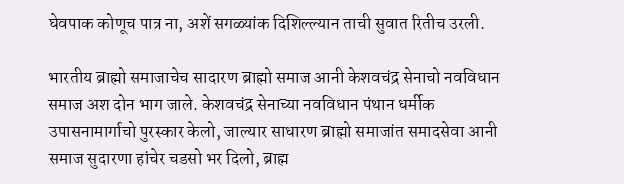घेवपाक कोणूच पात्र ना, अशें सगळ्यांक दिशिल्ल्यान ताची सुवात रितीच उरली.

भारतीय ब्राह्मो समाजाचेच सादारण ब्राह्मो समाज आनी केशवचंद्र सेनाचो नवविधान समाज अश दोन भाग जाले. केशवचंद्र सेनाच्या नवविधान पंथान धर्मीक उपासनामार्गाचो पुरस्कार केलो, जाल्यार साधारण ब्राह्मो समाजांत समादसेवा आनी समाज सुदारणा हांचेर चडसो भर दिलो, ब्राह्म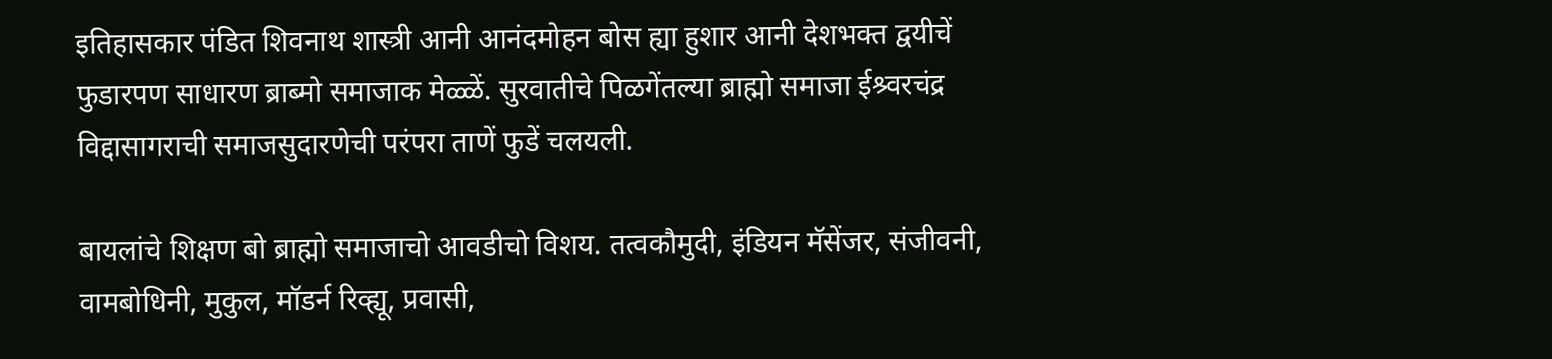इतिहासकार पंडित शिवनाथ शास्त्री आनी आनंदमोहन बोस ह्या हुशार आनी देशभक्त द्वयीचें फुडारपण साधारण ब्राब्मो समाजाक मेळ्ळें. सुरवातीचे पिळगेंतल्या ब्राह्मो समाजा ईश्र्वरचंद्र विद्दासागराची समाजसुदारणेची परंपरा ताणें फुडें चलयली.

बायलांचे शिक्षण बो ब्राह्मो समाजाचो आवडीचो विशय. तत्वकौमुदी, इंडियन मॅसेंजर, संजीवनी, वामबोधिनी, मुकुल, मॉडर्न रिव्ह्यू, प्रवासी,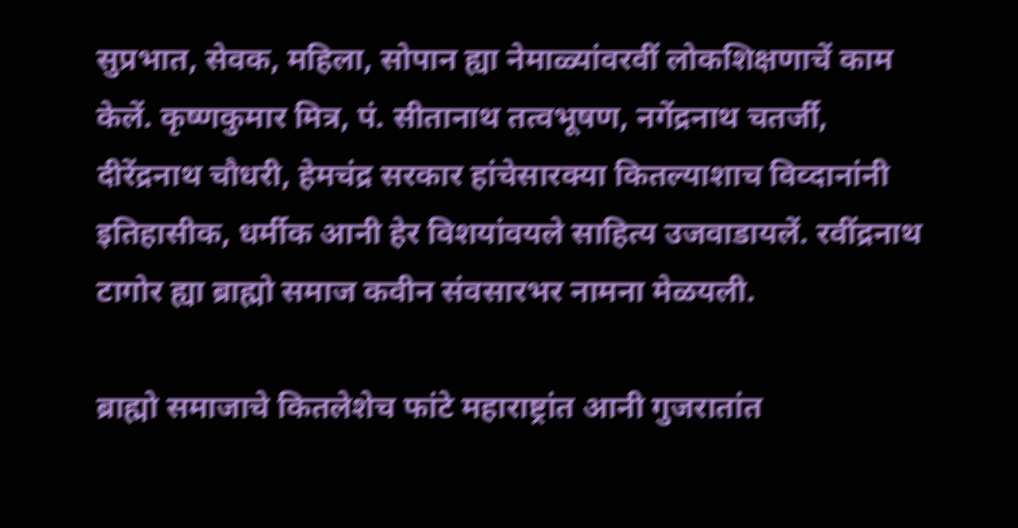सुप्रभात, सेवक, महिला, सोपान ह्या नेमाळ्यांवरवीं लोकशिक्षणाचें काम केलें. कृष्णकुमार मित्र, पं. सीतानाथ तत्वभूषण, नगेंद्रनाथ चतर्जी, दीरेंद्रनाथ चौधरी, हेमचंद्र सरकार हांचेसारक्या कितल्याशाच विव्दानांनी इतिहासीक, धर्मीक आनी हेर विशयांवयले साहित्य उजवाडायलें. रवींद्रनाथ टागोर ह्या ब्राह्मो समाज कवीन संवसारभर नामना मेळयली.

ब्राह्मो समाजाचे कितलेशेच फांटे महाराष्ट्रांत आनी गुजरातांत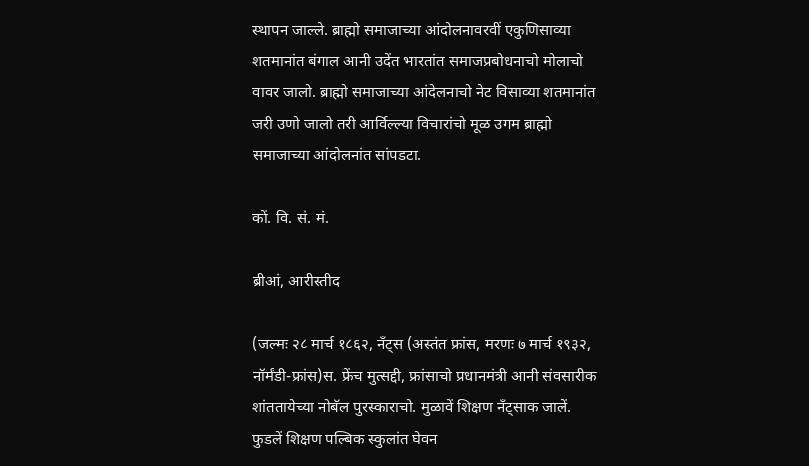स्थापन जाल्ले. ब्राह्मो समाजाच्या आंदोलनावरवीं एकुणिसाव्या शतमानांत बंगाल आनी उदेंत भारतांत समाजप्रबोधनाचो मोलाचो वावर जालो. ब्राह्मो समाजाच्या आंदेलनाचो नेट विसाव्या शतमानांत जरी उणो जालो तरी आर्विल्ल्या विचारांचो मूळ उगम ब्राह्मो समाजाच्या आंदोलनांत सांपडटा.

कों. वि. सं. मं.

ब्रीआं, आरीस्तीद

(जल्मः २८ मार्च १८६२, नँट्स (अस्तंत फ्रांस, मरणः ७ मार्च १९३२, नॉर्मंडी-फ्रांस)स. फ्रेंच मुत्सद्दी, फ्रांसाचो प्रधानमंत्री आनी संवसारीक शांततायेच्या नोबॅल पुरस्काराचो. मुळावें शिक्षण नँट्साक जालें. फुडलें शिक्षण पल्बिक स्कुलांत घेवन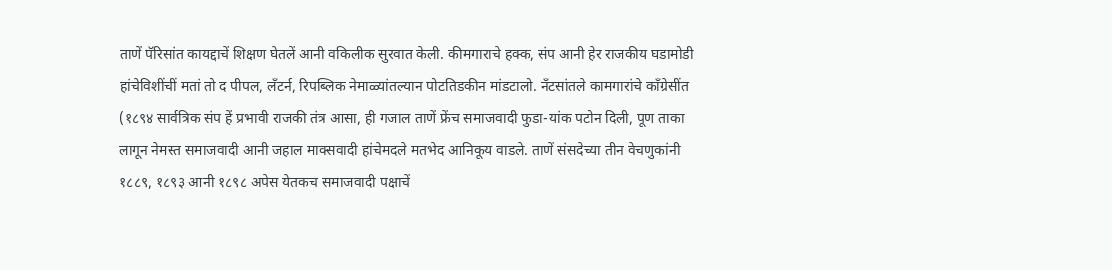ताणें पॅरिसांत कायद्दाचें शिक्षण घेतलें आनी वकिलीक सुरवात केली. कीमगाराचे हक्क, संप आनी हेर राजकीय घडामोडी हांचेविशींचीं मतां तो द पीपल, लँटर्न, रिपब्लिक नेमाळ्यांतल्यान पोटतिडकीन मांडटालो. नँटसांतले कामगारांचे काँग्रेसींत (१८९४ सार्वत्रिक संप हें प्रभावी राजकी तंत्र आसा, ही गजाल ताणें फ्रेंच समाजवादी फुडा-यांक पटोन दिली, पूण ताका लागून नेमस्त समाजवादी आनी जहाल माक्सवादी हांचेमदले मतभेद आनिकूय वाडले. ताणें संसदेच्या तीन वेचणुकांनी १८८९, १८९३ आनी १८९८ अपेस येतकच समाजवादी पक्षाचें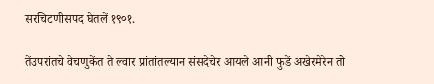सरचिटणीसपद घेतलें १९०१.

तेंउपरांतचे वेचणुकेंत ते ल्वार प्रांतांतल्यान संसदेचेर आयले आनी फुडें अखेरमेरेन तो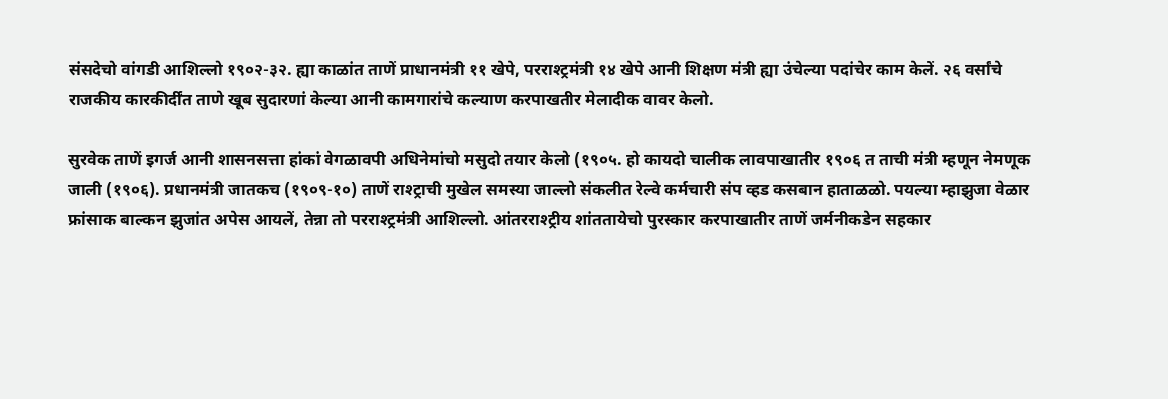संसदेचो वांगडी आशिल्लो १९०२-३२. ह्या काळांत ताणें प्राधानमंत्री ११ खेपे, परराश्ट्रमंत्री १४ खेपे आनी शिक्षण मंत्री ह्या उंचेल्या पदांचेर काम केलें. २६ वर्सांचे राजकीय कारकीर्दींत ताणे खूब सुदारणां केल्या आनी कामगारांचे कल्याण करपाखतीर मेलादीक वावर केलो.

सुरवेक ताणें इगर्ज आनी शासनसत्ता हांकां वेगळावपी अधिनेमांचो मसुदो तयार केलो (१९०५. हो कायदो चालीक लावपाखातीर १९०६ त ताची मंत्री म्हणून नेमणूक जाली (१९०६). प्रधानमंत्री जातकच (१९०९-१०‌‌) ताणें राश्ट्राची मुखेल समस्या जाल्लो संकलीत रेल्वे कर्मचारी संप व्हड कसबान हाताळळो. पयल्या म्हाझुजा वेळार फ्रांसाक बाल्कन झुजांत अपेस आयलें, तेन्ना तो परराश्ट्रमंत्री आशिल्लो. आंतरराश्ट्रीय शांततायेचो पुरस्कार करपाखातीर ताणें जर्मनीकडेन सहकार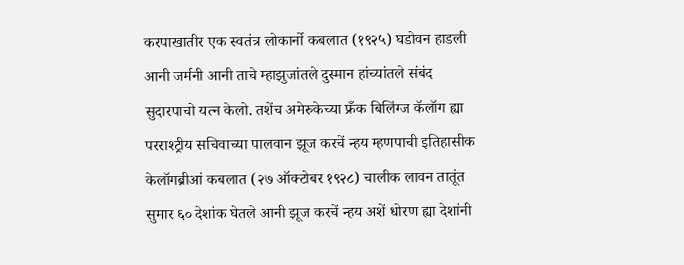करपाखातीर एक स्वतंत्र लोकार्नो कबलात (१९२५) घडोवन हाडली आनी जर्मनी आनी ताचे म्हाझुजांतले दुस्मान हांच्यांतले संबंद सुदारपाचो यत्न केलो. तशेंच अमेरुकेच्या फ्रँक बिलिंग्ज कॅलॉग ह्या परराश्ट्रीय सचिवाच्या पालवान झूज करचें न्हय म्हणपाची इतिहासीक केलॉगब्रीआं कबलात (२७ ऑक्टोबर १९२८) चालीक लावन तातूंत सुमार ६० देशांक घेतले आनी झूज करचें न्हय अशें धोरण ह्या देशांनी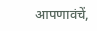आपणावंचें,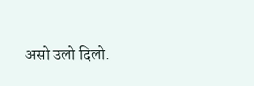असो उलो दिलो.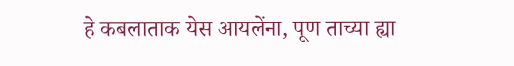हे कबलाताक येस आयलेंना, पूण ताच्या ह्या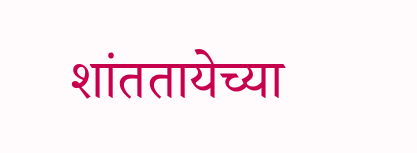शांततायेच्या